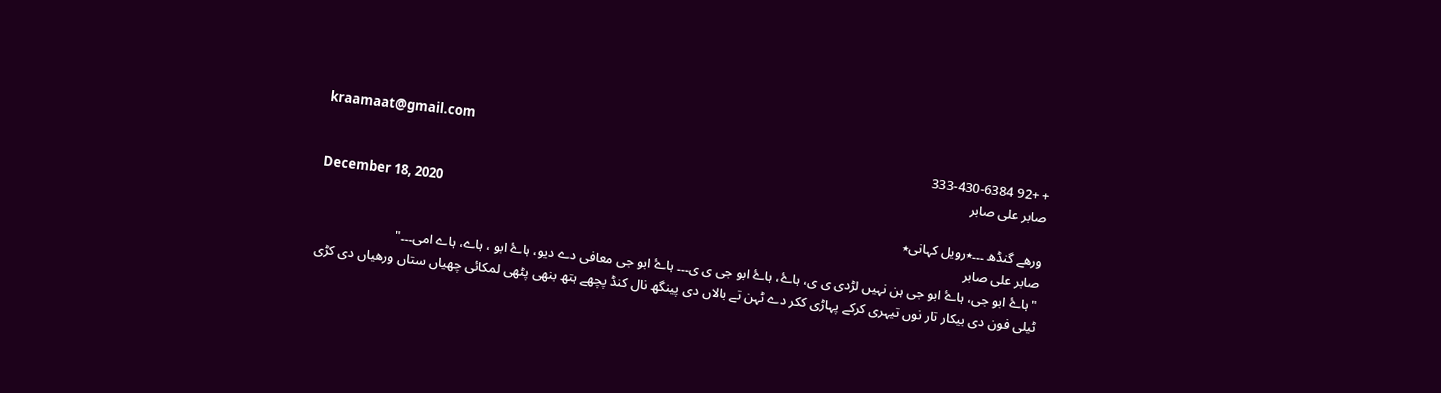kraamaat@gmail.com
+ +92 333-430-6384
صابر علی صابر
December 18, 2020
ورھے گنڈھ ۔۔۔٭رویل کہانی٭
صابر علی صابر
"ہاۓ ابو جی، ہاۓ ابو جی ہن نہیں لڑدی ی ی، ہاۓ، ہاۓ ابو جی ی ی۔۔۔ ہاۓ ابو جی معافی دے دیو، ہاۓ ابو ، ہاے، ہاے امی۔۔۔"
ٹیلی فون دی بیکار تار نوں تیہری کرکے پہاڑی ککر دے ٹہن تے بالاں دی پینگھ نال کنڈ پچھے ہتھ بنھی پٹھی لمکائی چھیاں ستاں ورھیاں دی کڑی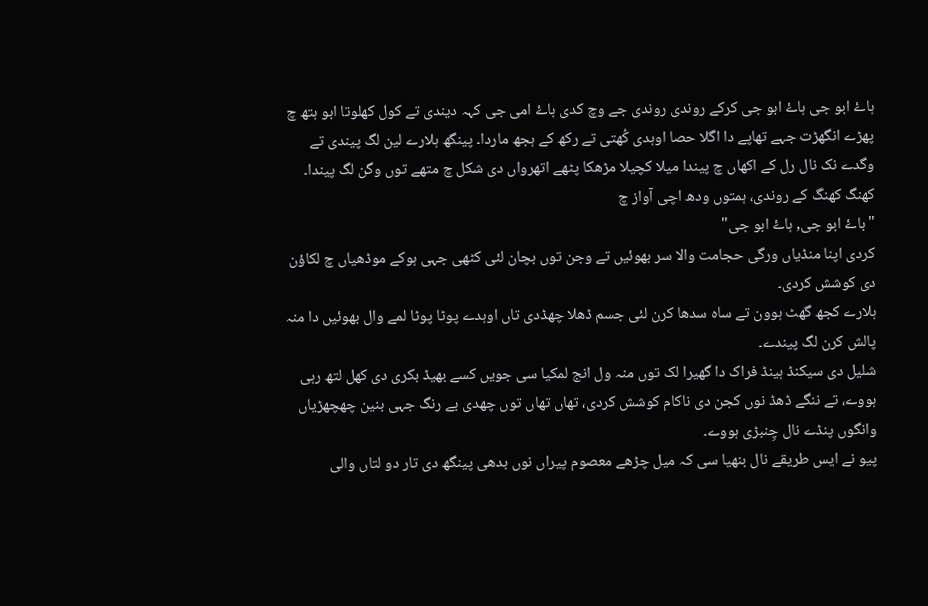ہاۓ ابو جی ہاۓ ابو جی کرکے روندی روندی جے وچ کدی ہاۓ امی جی کہہ دیندی تے کول کھلوتا ابو ہتھ چ پھڑے انگھڑت جہے تھاپے دا اگلا حصا اوہدی کُھتی تے رکھ کے ہجھ ماردا۔ پینگھ ہلارے لین لگ پیندی تے وگدے نک نال رل کے اکھاں چ پیندا میلا کچیلا مڑھکا پٹھے اتھرواں دی شکل چ متھے توں وگن لگ پیندا۔
کھنگ کھنگ کے روندی، ہمتوں ودھ اچی آواز چ
"باۓ ابو جی, ہاۓ ابو جی"
کردی اپنا منڈیاں ورگی حجامت والا سر بھوئیں تے وجن توں بچان لئی کٹھی جہی ہوکے موڈھیاں چ لکاؤن دی کوشش کردی۔
ہلارے کجھ گھٹ ہوون تے ساہ سدھا کرن لئی جسم ڈھلا چھڈدی تاں اوہدے پوٹا پوٹا لمے وال بھوئیں دا منہ پالش کرن لگ پیندے۔
شلیل دی سیکنڈ ہینڈ فراک دا گھیرا لک توں منہ ول انج لمکیا سی جویں کسے بھیڈ بکری دی کھل لتھ رہی ہووے، تے ننگے ڈھڈ نوں کجن دی ناکام کوشش کردی، تھاں تھاں توں چھدی بے رنگ جہی بنین چھچھڑیاں وانگوں پنڈے نال چِنبڑی ہووے۔
پیو نے ایس طریقے نال بنھیا سی کہ میل چڑھے معصوم پیراں نوں بدھی پینگھ دی تار دو لتاں والی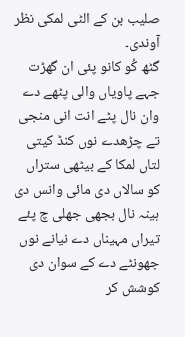صلیب بن کے الٹی لمکی نظر آوندی۔
گٹھ کُو کانو پئی ان گھڑت جہے پاویاں والی پٹھے دے وان نال پٹے انت انی منجی تے چڑھدے نوں کنڈ کیتی لتاں لمکا کے بیٹھی ستراں کو سالاں دی مائی وانس دی ہینہ نال بجھی جھلی چ پئے تیراں مہیناں دے نیانے نوں جھونٹے دے کے سوان دی کوشش کر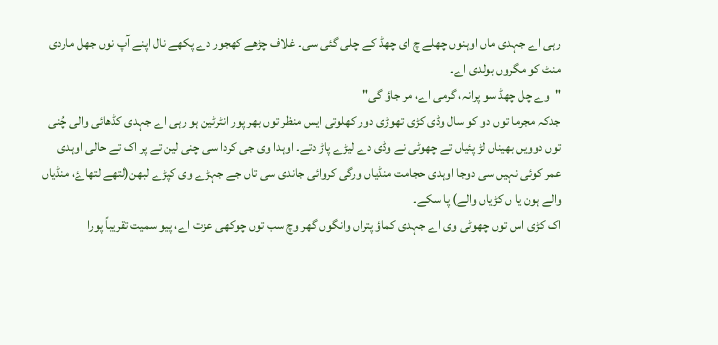رہی اے جہدی ماں اوہنوں چھلے چ ای چھڈ کے چلی گئی سی۔ غلاف چڑھے کھجور دے پکھے نال اپنے آپ نوں جھل ماردی منٹ کو مگروں بولدی اے۔
"وے چل چھڈ سو پرانہ، گرمی اے، مر جاؤ گی"
جدکہ مجرما توں دو کو سال وڈی کڑی تھوڑی دور کھلوتی ایس منظر توں بھر پور انٹرٹین ہو رہی اے جہدی کڈھائی والی چُنی توں دوویں بھیناں لڑ پئیاں تے چھوٹی نے وڈی دے لیڑے پاڑ دتے۔ اوہدا وی جی کردا سی چنی لین تے پر اک تے حالی اوہدی عمر کوئی نہیں سی دوجا اوہدی حجامت منڈیاں ورگی کروائی جاندی سی تاں جے جہڑے وی کپڑے لبھن(لتھے لتھاۓ، منڈیاں والے ہون یا ں کڑیاں والے) پا سکے۔
اک کڑی اس توں چھوٹی وی اے جہدی کماؤ پتراں وانگوں گھر وچ سب توں چوکھی عزت اے، پیو سمیت تقریباً پورا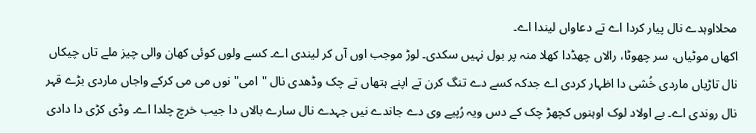محلااوہدے نال پیار کردا اے تے دعاواں لیندا اے۔
اکھاں موٹیاں، سر چھوٹا، رالاں چھڈدا کھلا منہ پر بول نہیں سکدی۔ لوڑ موجب اوں آں کر لیندی اے۔ کسے ولوں کوئی کھان والی چیز ملے تاں چیکاں نال تاڑیاں ماردی خُشی دا اظہار کردی اے جدکہ کسے دے تنگ کرن تے اپنے ہتھاں تے چک وڈھدی نال "امی" نوں می می کرکے واجاں ماردی بڑے قہر نال روندی اے۔ بے اولاد لوک اوہنوں کچھڑ چک کے دس ویہ رُپیے وی دے جاندے نیں جہدے نال سارے بالاں دا جیب خرچ چلدا اے۔ وڈی کڑی دا دادی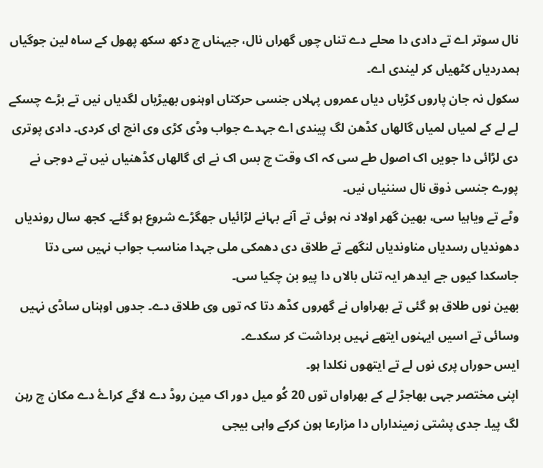نال سوتر اے تے دادی دا محلے دے تناں چوں گھراں نال، جیہناں چ دکھ سکھ پھول کے ساہ لین جوگیاں ہمدردیاں کٹھیاں کر لیندی اے۔
سکول نہ جان پاروں کڑیاں دیاں عمروں پہلاں جنسی حرکتاں اوہنوں بھیڑیاں لگدیاں نیں تے بڑے چسکے لے لے کے لمیاں لمیاں گالھاں کڈھن لگ پیندی اے جہدے جواب وڈی کڑی وی انج ای کردی۔ دادی پوتری دی لڑائی دا جویں اک اصول طے سی کہ اک وقت چ بس اک نے ای گالھاں کڈھنیاں نیں تے دوجی نے پورے جنسی ذوق نال سننیاں نیں۔
وٹے تے ویاہیا سی، بھین گھر اولاد نہ ہوئی تے آنے بہانے لڑائیاں جھگڑے شروع ہو گئے۔ کجھ سال روندیاں دھوندیاں رسدیاں مناوندیاں لنگھے تے طلاق دی دھمکی ملی جہدا مناسب جواب نہیں سی دتا جاسکدا کیوں جے ایدھر ایہ تناں بالاں دا پیو بن چکیا سی۔
بھین نوں طلاق ہو گئی تے بھراواں نے گھروں کڈھ دتا کہ توں وی طلاق دے۔ جدوں اوہناں ساڈی نہیں وسائی تے اسیں ایہنوں ایتھے نہیں برداشت کر سکدے۔
ایس حوراں پری نوں لے تے ایتھوں نکلدا ہو۔
اپنی مختصر جہی بھاجڑ لے کے بھراواں توں 20 کُو میل دور اک مین روڈ دے لاگے کراۓ دے مکان چ رہن لگ پیا۔ جدی پشتی زمینداراں دا مزارعا ہون کرکے واہی بیجی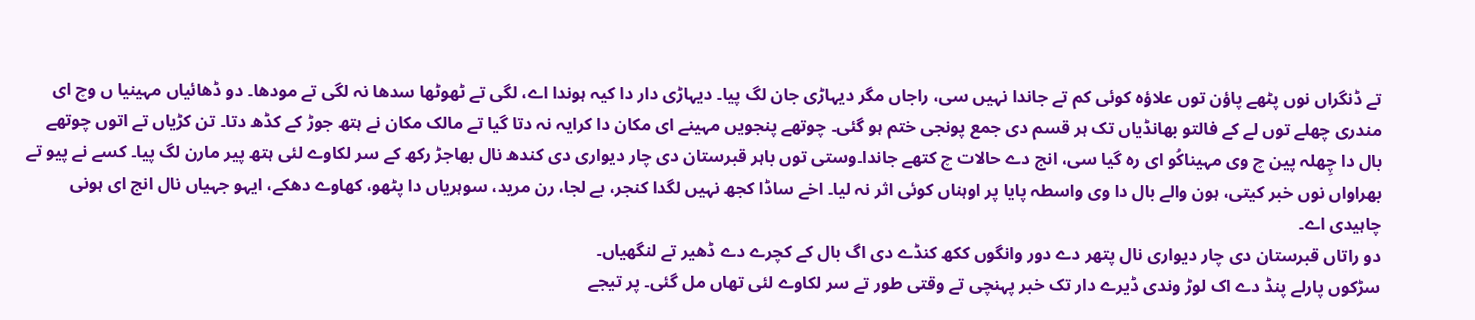تے ڈنگراں نوں پٹھے پاؤن توں علاؤہ کوئی کم تے جاندا نہیں سی، راجاں مگر دیہاڑی جان لگ پیا۔ دیہاڑی دار دا کیہ ہوندا اے، لگی تے ٹھوٹھا سدھا نہ لگی تے مودھا۔ دو ڈھائیاں مہینیا ں وچ ای مندری چھلے توں لے کے فالتو بھانڈیاں تک ہر قسم دی جمع پونجی ختم ہو گئی۔ چوتھے پنجویں مہینے ای مکان دا کرایہ نہ دتا گیا تے مالک مکان نے ہتھ جوڑ کے کڈھ دتا۔ تن کڑیاں تے اتوں چوتھے بال دا چِھلہ پین چ وی مہیناکُو ای رہ گیا سی، انج دے حالات چ کتھے جاندا۔وستی توں باہر قبرستان دی چار دیواری دی کندھ نال بھاجڑ رکھ کے سر لکاوے لئی ہتھ پیر مارن لگ پیا۔ کسے نے پیو تے بھراواں نوں خبر کیتی، ہون والے بال دا وی واسطہ پایا پر اوہناں کوئی اثر نہ لیا۔ اخے ساڈا کجھ نہیں لگدا کنجر، بے لجا، رن مرید، سوہریاں دا پٹھو، کھاوے دھکے، ایہو جہیاں نال انج ای ہونی چاہیدی اے۔
دو راتاں قبرستان دی چار دیواری نال پتھر دے دور وانگوں ککھ کنڈے دی اگ بال کے کچرے دے ڈھیر تے لنگھیاں۔
سڑکوں پارلے پنڈ دے اک لوڑ وندی ڈیرے دار تک خبر پہنچی تے وقتی طور تے سر لکاوے لئی تھاں مل گئی۔ پر تیجے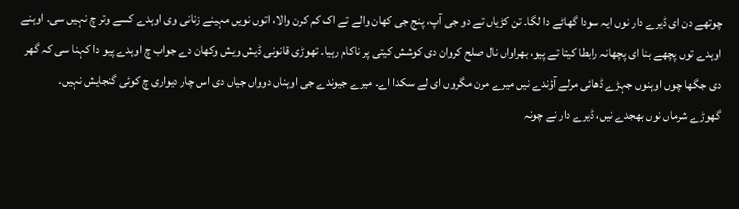چوتھے دن ای ڈیرے دار نوں ایہ سودا گھاٹے دا لگا۔ تن کڑیاں تے دو جی آپ، پنج جی کھان والے تے اک کم کرن والا، اتوں نویں مہینے زنانی وی اوہدے کسے وتر چ نہیں سی۔ اوہنے اوہدے توں پچھے بنا ای پچھانہ رابطا کیتا تے پیو، بھراواں نال صلح کروان دی کوشش کیتی پر ناکام رہیا۔ تھوڑی قانونی ڈیش ویش وکھان دے جواب چ اوہدے پیو دا کہنا سی کہ گھر دی جگھا چوں اوہنوں جہڑے ڈھائی مرلے آؤندے نیں میرے مرن مگروں ای لے سکدا اے۔ میرے جیوندے جی اوہناں دوواں جیاں دی اس چار دیواری چ کوئی گنجایش نہیں۔
گھوڑے شرماں نوں بھجدے نیں، ڈیرے دار نے چونہ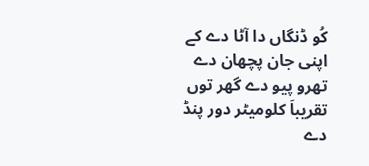کُو ڈنگاں دا آٹا دے کے اپنی جان پچھان دے تھرو پیو دے گھر توں تقریباَ کلومیٹر دور پنڈ دے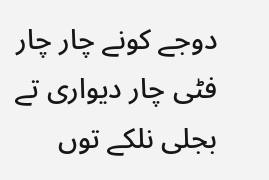دوجے کونے چار چار فٹی چار دیواری تے بجلی نلکے توں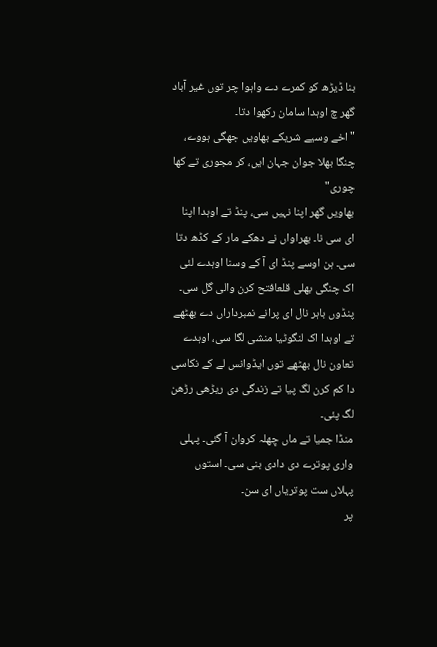بنا ڈیڑھ کو کمرے دے واہوا چر توں غیر آباد گھر چ اوہدا سامان رکھوا دتا۔
"اخے وسیے شریکے بھاویں جھگی ہووے، چنگا بھلا جوان جہان ایں، کر مجوری تے کھا چوری"
بھاویں گھر اپنا نہیں سی، پنڈ تے اوہدا اپنا ای سی نا۔ بھراواں نے دھکے مار کے کڈھ دتا سی۔ ہن اوسے پنڈ ای آ کے وسنا اوہدے لئی اک چنگی بھلی قلعافتح کرن والی گل سی۔
پنڈوں باہر نال ای پرانے نمبرداراں دے بھٹھے تے اوہدا اک لنگوٹیا منشی لگا سی، اوہدے تعاون نال بھٹھے توں ایڈوانس لے کے نکاسی دا کم کرن لگ پیا تے زندگی دی ریڑھی رڑھن لگ پئی۔
منڈا جمیا تے ماں چِھلہ کروان آ گئی۔ پہلی واری پوترے دی دادی بنی سی۔ استوں پہلاں ست پوتریاں ای سن۔
پر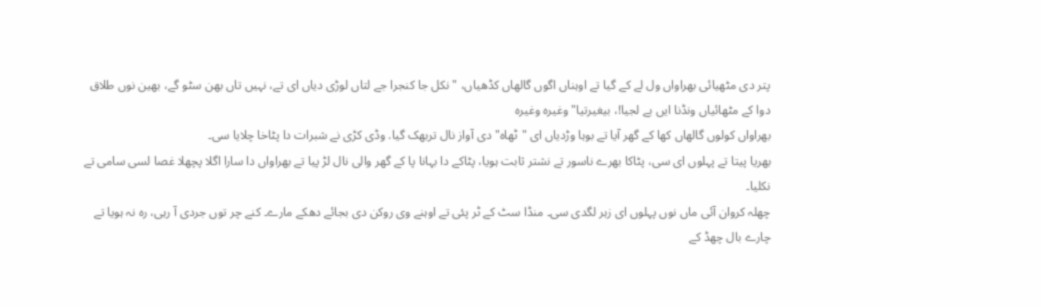پتر دی مٹھیائی بھراواں ول لے کے گیا تے اوہناں اگوں گالھاں کڈھیاں، "نکل جا کنجرا جے لتاں لوڑی دیاں ای تے، نہیں تاں بھن سٹو گے، بھین نوں طلاق دوا کے مٹھائیاں ونڈنا ایں بے لجیا!، بیغیرتیا" وغیرہ وغیرہ
بھراواں کولوں گالھاں کھا کے گھر آیا تے بوہا وڑدیاں ای "ٹھاہ" دی آواز نال تربھک گیا. وڈی کڑی نے شبرات دا پٹاخا چلایا سی۔
بھریا پیتا تے پہلوں ای سی، پٹاکا بھرے ناسور تے نشتر ثابت ہویا، پٹاکے دا بہانا پا کے گھر والی نال لڑ پیا تے بھراواں دا سارا اگلا پچھلا غصا لسی سامی تے نکلیا۔
چھلہ کروان آئی ماں نوں پہلوں ای زہر لگدی سی۔ منڈا سٹ کے ٹر پئی تے اوہنے وی روکن دی بجائے دھکے مارے۔ کنے چر توں جردی آ رہی، رہ نہ ہویا تے چارے بال چھڈ کے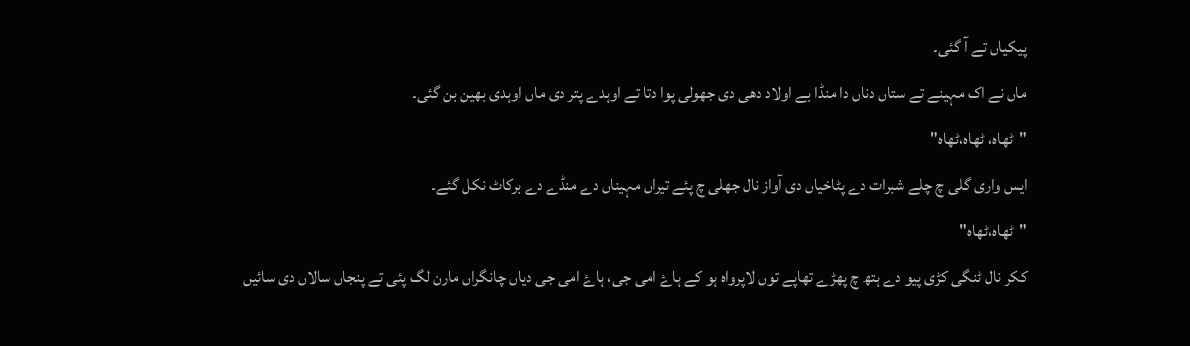پیکیاں تے آ گئی۔
ماں نے اک مہینے تے ستاں دناں دا منڈا بے اولاد دھی دی جھولی پوا دتا تے اوہدے پتر دی ماں اوہدی بھین بن گئی۔
"ٹھاہ، ٹھاہ،ٹھاہ"
ایس واری گلی چ چلے شبرات دے پٹاخیاں دی آواز نال جھلی چ پئے تیراں مہیناں دے منڈے دے برکاٹ نکل گئے۔
"ٹھاہ،ٹھاہ"
ککر نال ٹنگی کڑی پیو دے ہتھ چ پھڑے تھاپے توں لاپرواہ ہو کے ہاۓ امی جی، ہاۓ امی جی دیاں چانگراں مارن لگ پئی تے پنجاں سالاں دی سائیں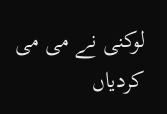لوکنی نے می می کردیاں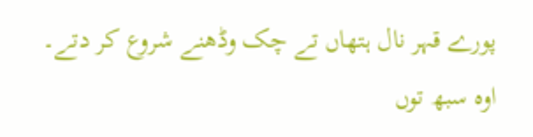پورے قہر نال ہتھاں تے چک وڈھنے شروع کر دتے۔
اوہ سبھ توں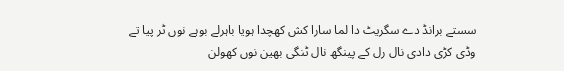سستے برانڈ دے سگریٹ دا لما سارا کش کھچدا ہویا باہرلے بوہے نوں ٹر پیا تے وڈی کڑی دادی نال رل کے پینگھ نال ٹنگی بھین نوں کھولن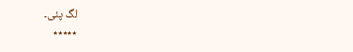لگ پئی۔
٭٭٭٭٭